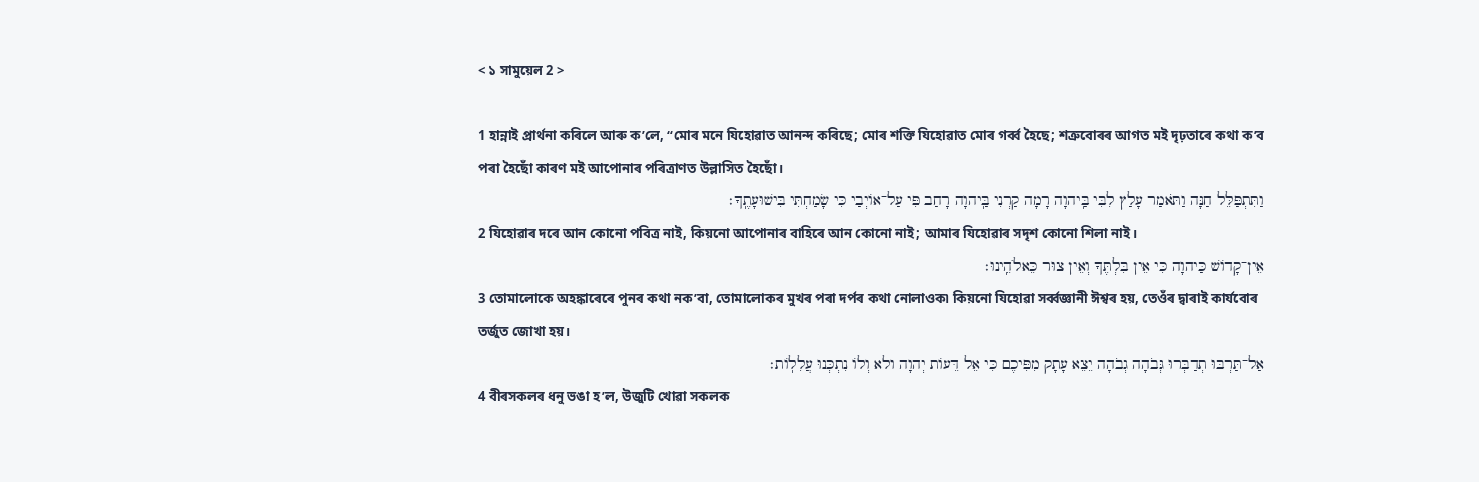< ১ সামুয়েল 2 >

1 হান্নাই প্ৰাৰ্থনা কৰিলে আৰু ক’লে, “মোৰ মনে যিহোৱাত আনন্দ কৰিছে; মোৰ শক্তি যিহোৱাত মোৰ গৰ্ব্ব হৈছে; শত্ৰুবোৰৰ আগত মই দৃঢ়তাৰে কথা ক’ব পৰা হৈছোঁ কাৰণ মই আপোনাৰ পৰিত্ৰাণত উল্লাসিত হৈছোঁ।
וַתִּתְפַּלֵּל חַנָּה וַתֹּאמַר עָלַץ לִבִּי בַּֽיהוָה רָמָה קַרְנִי בַּֽיהוָה רָחַב פִּי עַל־אוֹיְבַי כִּי שָׂמַחְתִּי בִּישׁוּעָתֶֽךָ׃
2 যিহোৱাৰ দৰে আন কোনো পবিত্ৰ নাই, কিয়নো আপোনাৰ বাহিৰে আন কোনো নাই; আমাৰ যিহোৱাৰ সদৃশ কোনো শিলা নাই।
אֵין־קָדוֹשׁ כַּיהוָה כִּי אֵין בִּלְתֶּךָ וְאֵין צוּר כֵּאלֹהֵֽינוּ׃
3 তোমালোকে অহঙ্কাৰেৰে পুনৰ কথা নক’বা, তোমালোকৰ মুখৰ পৰা দৰ্পৰ কথা নোলাওক৷ কিয়নো যিহোৱা সৰ্ব্বজ্ঞানী ঈশ্বৰ হয়, তেওঁৰ দ্বাৰাই কাৰ্যবোৰ তৰ্জুত জোখা হয়।
אַל־תַּרְבּוּ תְדַבְּרוּ גְּבֹהָה גְבֹהָה יֵצֵא עָתָק מִפִּיכֶם כִּי אֵל דֵּעוֹת יְהוָה ולא וְלוֹ נִתְכְּנוּ עֲלִלֽוֹת׃
4 বীৰসকলৰ ধনু ভঙা হ’ল, উজুটি খোৱা সকলক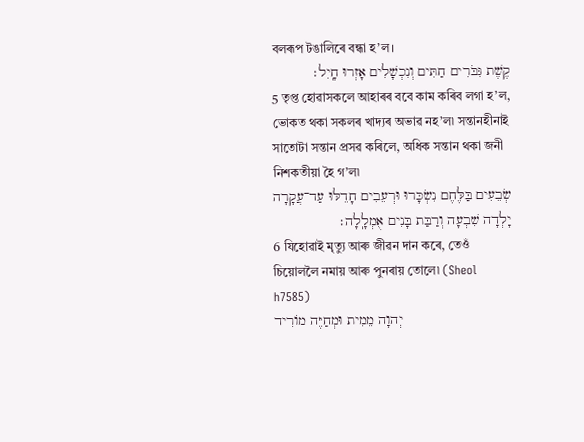বলৰূপ টঙালিৰে বন্ধা হ’ল।
קֶשֶׁת גִּבֹּרִים חַתִּים וְנִכְשָׁלִים אָזְרוּ חָֽיִל׃
5 তৃপ্ত হোৱাসকলে আহাৰৰ ববে কাম কৰিব লগা হ’ল, ভোকত থকা সকলৰ খাদ্যৰ অভাৱ নহ’ল৷ সন্তানহীনাই সাতোটা সন্তান প্ৰসৱ কৰিলে, অধিক সন্তান থকা জনী নিশকতীয়া হৈ গ’ল৷
שְׂבֵעִים בַּלֶּחֶם נִשְׂכָּרוּ וּרְעֵבִים חָדֵלּוּ עַד־עֲקָרָה יָלְדָה שִׁבְעָה וְרַבַּת בָּנִים אֻמְלָֽלָה׃
6 যিহোৱাই মৃত্যু আৰু জীৱন দান কৰে, তেওঁ চিয়োললৈ নমায় আৰু পুনৰায় তোলে৷ (Sheol h7585)
יְהוָה מֵמִית וּמְחַיֶּה מוֹרִיד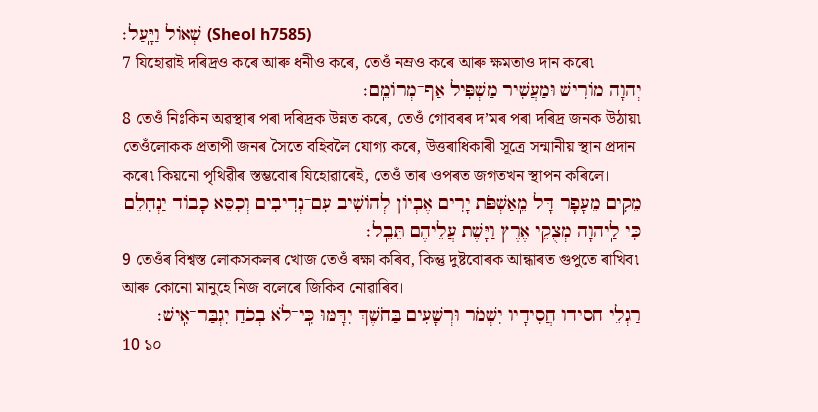שְׁאוֹל וַיָּֽעַל׃ (Sheol h7585)
7 যিহোৱাই দৰিদ্ৰও কৰে আৰু ধনীও কৰে, তেওঁ নম্ৰও কৰে আৰু ক্ষমতাও দান কৰে৷
יְהוָה מוֹרִישׁ וּמַעֲשִׁיר מַשְׁפִּיל אַף־מְרוֹמֵֽם׃
8 তেওঁ নিঃকিন অৱস্থাৰ পৰা দৰিদ্ৰক উন্নত কৰে, তেওঁ গোবৰৰ দ’মৰ পৰা দৰিদ্র জনক উঠায়৷ তেওঁলোকক প্ৰতাপী জনৰ সৈতে বহিবলৈ যোগ্য কৰে, উত্তৰাধিকাৰী সূত্ৰে সন্মানীয় স্থান প্ৰদান কৰে৷ কিয়নো পৃথিৱীৰ স্তম্ভবোৰ যিহোৱাৰেই, তেওঁ তাৰ ওপৰত জগতখন স্থাপন কৰিলে।
מֵקִים מֵעָפָר דָּל מֵֽאַשְׁפֹּת יָרִים אֶבְיוֹן לְהוֹשִׁיב עִם־נְדִיבִים וְכִסֵּא כָבוֹד יַנְחִלֵם כִּי לַֽיהוָה מְצֻקֵי אֶרֶץ וַיָּשֶׁת עֲלֵיהֶם תֵּבֵֽל׃
9 তেওঁৰ বিশ্বস্ত লোকসকলৰ খোজ তেওঁ ৰক্ষা কৰিব, কিন্তু দুষ্টবোৰক আন্ধাৰত গুপুতে ৰাখিব৷ আৰু কোনো মানুহে নিজ বলেৰে জিকিব নোৱাৰিব।
רַגְלֵי חסידו חֲסִידָיו יִשְׁמֹר וּרְשָׁעִים בַּחֹשֶׁךְ יִדָּמּוּ כִּֽי־לֹא בְכֹחַ יִגְבַּר־אִֽישׁ׃
10 ১০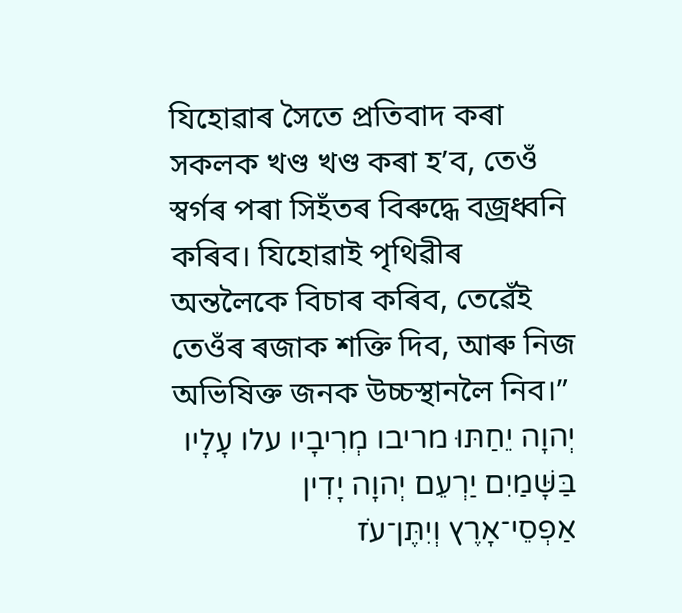যিহোৱাৰ সৈতে প্ৰতিবাদ কৰা সকলক খণ্ড খণ্ড কৰা হ’ব, তেওঁ স্বৰ্গৰ পৰা সিহঁতৰ বিৰুদ্ধে বজ্ৰধ্ৱনি কৰিব। যিহোৱাই পৃথিৱীৰ অন্তলৈকে বিচাৰ কৰিব, তেৱেঁই তেওঁৰ ৰজাক শক্তি দিব, আৰু নিজ অভিষিক্ত জনক উচ্চস্থানলৈ নিব।”
יְהוָה יֵחַתּוּ מריבו מְרִיבָיו עלו עָלָיו בַּשָּׁמַיִם יַרְעֵם יְהוָה יָדִין אַפְסֵי־אָרֶץ וְיִתֶּן־עֹז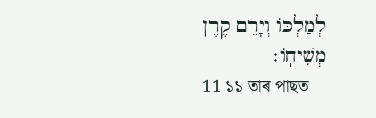לְמַלְכּוֹ וְיָרֵם קֶרֶן מְשִׁיחֽוֹ׃
11 ১১ তাৰ পাছত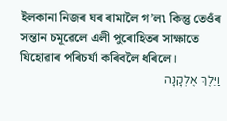ইলকানা নিজৰ ঘৰ ৰামালৈ গ’ল৷ কিন্তু তেওঁৰ সন্তান চমূৱেলে এলী পুৰোহিতৰ সাক্ষাতে যিহোৱাৰ পৰিচৰ্যা কৰিবলৈ ধৰিলে।
וַיֵּלֶךְ אֶלְקָנָה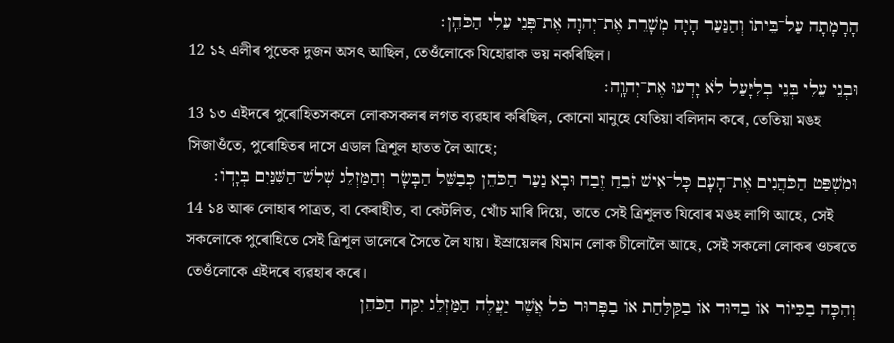הָרָמָתָה עַל־בֵּיתוֹ וְהַנַּעַר הָיָה מְשָׁרֵת אֶת־יְהוָה אֶת־פְּנֵי עֵלִי הַכֹּהֵֽן׃
12 ১২ এলীৰ পুতেক দুজন অসৎ আছিল, তেওঁলোকে যিহোৱাক ভয় নকৰিছিল।
וּבְנֵי עֵלִי בְּנֵי בְלִיָּעַל לֹא יָדְעוּ אֶת־יְהוָֽה׃
13 ১৩ এইদৰে পুৰোহিতসকলে লোকসকলৰ লগত ব্যৱহাৰ কৰিছিল, কোনো মানুহে যেতিয়া বলিদান কৰে, তেতিয়া মঙহ সিজাওঁতে, পুৰোহিতৰ দাসে এডাল ত্ৰিশূল হাতত লৈ আহে;
וּמִשְׁפַּט הַכֹּהֲנִים אֶת־הָעָם כָּל־אִישׁ זֹבֵחַ זֶבַח וּבָא נַעַר הַכֹּהֵן כְּבַשֵּׁל הַבָּשָׂר וְהַמַּזְלֵג שְׁלֹשׁ־הַשִּׁנַּיִם בְּיָדֽוֹ׃
14 ১৪ আৰু লোহাৰ পাত্ৰত, বা কেৰাহীত, বা কেটলিত, খোঁচ মাৰি দিয়ে, তাতে সেই ত্ৰিশূলত যিবোৰ মঙহ লাগি আহে, সেই সকলোকে পুৰোহিতে সেই ত্ৰিশূল ডালেৰে সৈতে লৈ যায়। ইস্ৰায়েলৰ যিমান লোক চীলোলৈ আহে, সেই সকলো লোকৰ ওচৰতে তেওঁলোকে এইদৰে ব্যৱহাৰ কৰে।
וְהִכָּה בַכִּיּוֹר אוֹ בַדּוּד אוֹ בַקַּלַּחַת אוֹ בַפָּרוּר כֹּל אֲשֶׁר יַעֲלֶה הַמַּזְלֵג יִקַּח הַכֹּהֵן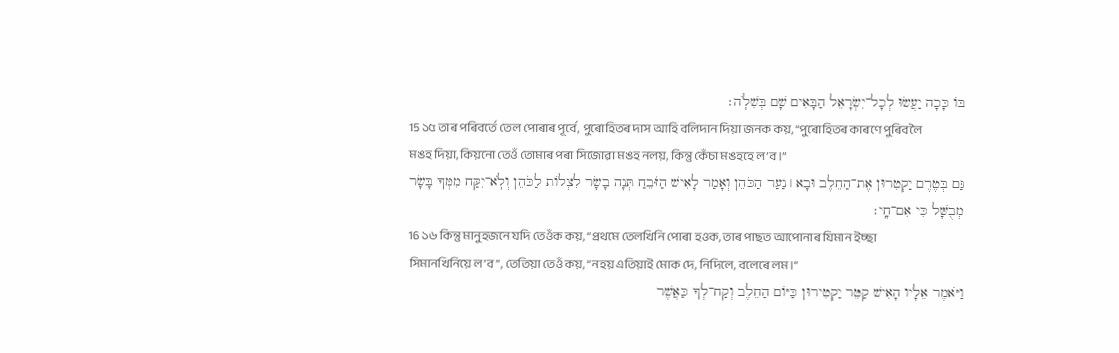בּוֹ כָּכָה יַעֲשׂוּ לְכָל־יִשְׂרָאֵל הַבָּאִים שָׁם בְּשִׁלֹֽה׃
15 ১৫ তাৰ পৰিবৰ্তে তেল পোৰাৰ পূৰ্বে, পুৰোহিতৰ দাস আহি বলিদান দিয়া জনক কয়, “পুৰোহিতৰ কাৰণে পুৰিবলৈ মঙহ দিয়া, কিয়নো তেওঁ তোমাৰ পৰা সিজোৱা মঙহ নলয়, কিন্তু কেঁচা মঙহহে ল’ব।”
גַּם בְּטֶרֶם יַקְטִרוּן אֶת־הַחֵלֶב וּבָא ׀ נַעַר הַכֹּהֵן וְאָמַר לָאִישׁ הַזֹּבֵחַ תְּנָה בָשָׂר לִצְלוֹת לַכֹּהֵן וְלֹֽא־יִקַּח מִמְּךָ בָּשָׂר מְבֻשָּׁל כִּי אִם־חָֽי׃
16 ১৬ কিন্তু মানুহজনে যদি তেওঁক কয়, “প্ৰথমে তেলখিনি পোৰা হওক, তাৰ পাছত আপোনাৰ যিমান ইচ্ছা সিমানখিনিয়ে ল’ব”, তেতিয়া তেওঁ কয়, “নহয় এতিয়াই মোক দে, নিদিলে, বলেৰে লম।”
וַיֹּאמֶר אֵלָיו הָאִישׁ קַטֵּר יַקְטִירוּן כַּיּוֹם הַחֵלֶב וְקַח־לְךָ כַּאֲשֶׁר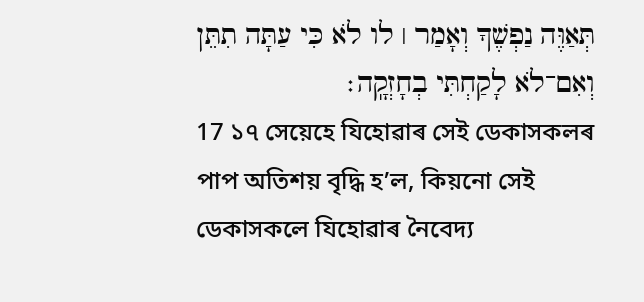תְּאַוֶּה נַפְשֶׁךָ וְאָמַר ׀ לו לֹא כִּי עַתָּה תִתֵּן וְאִם־לֹא לָקַחְתִּי בְחָזְקָֽה׃
17 ১৭ সেয়েহে যিহোৱাৰ সেই ডেকাসকলৰ পাপ অতিশয় বৃদ্ধি হ’ল, কিয়নো সেই ডেকাসকলে যিহোৱাৰ নৈবেদ্য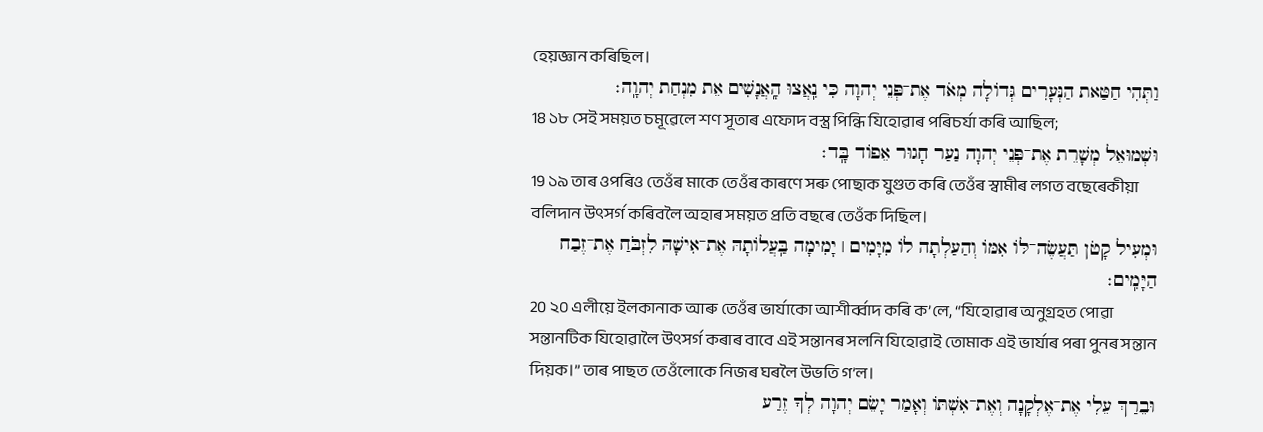হেয়জ্ঞান কৰিছিল।
וַתְּהִי חַטַּאת הַנְּעָרִים גְּדוֹלָה מְאֹד אֶת־פְּנֵי יְהוָה כִּי נִֽאֲצוּ הָֽאֲנָשִׁים אֵת מִנְחַת יְהוָֽה׃
18 ১৮ সেই সময়ত চমূৱেলে শণ সূতাৰ এফোদ বস্ত্ৰ পিন্ধি যিহোৱাৰ পৰিচৰ্যা কৰি আছিল;
וּשְׁמוּאֵל מְשָׁרֵת אֶת־פְּנֵי יְהוָה נַעַר חָגוּר אֵפוֹד בָּֽד׃
19 ১৯ তাৰ ওপৰিও তেওঁৰ মাকে তেওঁৰ কাৰণে সৰু পোছাক যুগুত কৰি তেওঁৰ স্বামীৰ লগত বছেৰেকীয়া বলিদান উৎসৰ্গ কৰিবলৈ অহাৰ সময়ত প্ৰতি বছৰে তেওঁক দিছিল।
וּמְעִיל קָטֹן תַּעֲשֶׂה־לּוֹ אִמּוֹ וְהַעַלְתָה לוֹ מִיָּמִים ׀ יָמִימָה בַּֽעֲלוֹתָהּ אֶת־אִישָׁהּ לִזְבֹּחַ אֶת־זֶבַח הַיָּמִֽים׃
20 ২০ এলীয়ে ইলকানাক আৰু তেওঁৰ ভাৰ্যাকো আশীৰ্ব্বাদ কৰি ক’লে, “যিহোৱাৰ অনুগ্ৰহত পোৱা সন্তানটিক যিহোৱালৈ উৎসৰ্গ কৰাৰ বাবে এই সন্তানৰ সলনি যিহোৱাই তোমাক এই ভাৰ্যাৰ পৰা পুনৰ সন্তান দিয়ক।” তাৰ পাছত তেওঁলোকে নিজৰ ঘৰলৈ উভতি গ’ল।
וּבֵרַךְ עֵלִי אֶת־אֶלְקָנָה וְאֶת־אִשְׁתּוֹ וְאָמַר יָשֵׂם יְהוָה לְךָ זֶרַע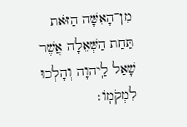מִן־הָאִשָּׁה הַזֹּאת תַּחַת הַשְּׁאֵלָה אֲשֶׁר שָׁאַל לַֽיהוָה וְהָלְכוּ לִמְקֹמֽוֹ׃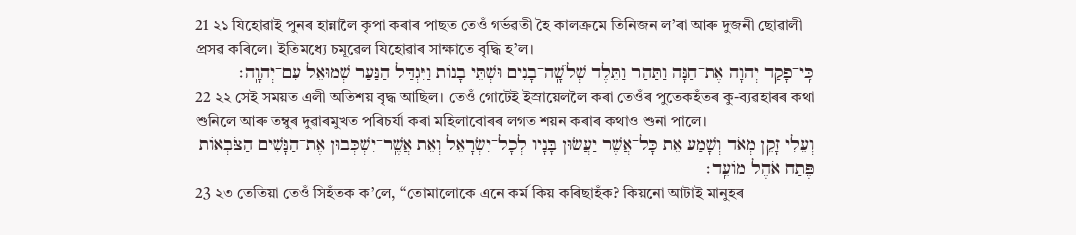21 ২১ যিহোৱাই পুনৰ হান্নালৈ কৃপা কৰাৰ পাছত তেওঁ গৰ্ভৱতী হৈ কালক্ৰমে তিনিজন ল’ৰা আৰু দুজনী ছোৱালী প্ৰসৱ কৰিলে। ইতিমধ্যে চমূৱেল যিহোৱাৰ সাক্ষাতে বৃদ্ধি হ’ল।
כִּֽי־פָקַד יְהוָה אֶת־חַנָּה וַתַּהַר וַתֵּלֶד שְׁלֹשָֽׁה־בָנִים וּשְׁתֵּי בָנוֹת וַיִּגְדַּל הַנַּעַר שְׁמוּאֵל עִם־יְהוָֽה׃
22 ২২ সেই সময়ত এলী অতিশয় বৃদ্ধ আছিল। তেওঁ গোটেই ইস্ৰায়েললৈ কৰা তেওঁৰ পুতেকহঁতৰ কু-ব্যৱহাৰৰ কথা শুনিলে আৰু তম্বুৰ দুৱাৰমুখত পৰিচৰ্যা কৰা মহিলাবোৰৰ লগত শয়ন কৰাৰ কথাও শুনা পালে।
וְעֵלִי זָקֵן מְאֹד וְשָׁמַע אֵת כָּל־אֲשֶׁר יַעֲשׂוּן בָּנָיו לְכָל־יִשְׂרָאֵל וְאֵת אֲשֶֽׁר־יִשְׁכְּבוּן אֶת־הַנָּשִׁים הַצֹּבְאוֹת פֶּתַח אֹהֶל מוֹעֵֽד׃
23 ২৩ তেতিয়া তেওঁ সিহঁতক ক’লে, “তোমালোকে এনে কৰ্ম কিয় কৰিছাহঁক? কিয়নো আটাই মানুহৰ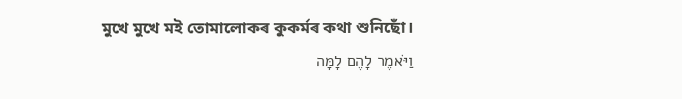মুখে মুখে মই তোমালোকৰ কুকৰ্মৰ কথা শুনিছোঁ।
וַיֹּאמֶר לָהֶם לָמָּה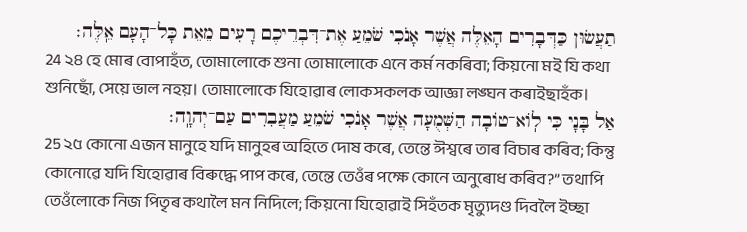תַעֲשׂוּן כַּדְּבָרִים הָאֵלֶּה אֲשֶׁר אָנֹכִי שֹׁמֵעַ אֶת־דִּבְרֵיכֶם רָעִים מֵאֵת כָּל־הָעָם אֵֽלֶּה׃
24 ২৪ হে মোৰ বোপাহঁত, তোমালোকে শুনা তোমালোকে এনে কৰ্ম নকৰিবা; কিয়নো মই যি কথা শুনিছোঁ, সেয়ে ভাল নহয়। তোমালোকে যিহোৱাৰ লোকসকলক আজ্ঞা লঙ্ঘন কৰাইছাহঁক।
אַל בָּנָי כִּי לֽוֹא־טוֹבָה הַשְּׁמֻעָה אֲשֶׁר אָנֹכִי שֹׁמֵעַ מַעֲבִרִים עַם־יְהוָֽה׃
25 ২৫ কোনো এজন মানুহে যদি মানুহৰ অহিতে দোষ কৰে, তেন্তে ঈশ্বৰে তাৰ বিচাৰ কৰিব; কিন্তু কোনোৱে যদি যিহোৱাৰ বিৰুদ্ধে পাপ কৰে, তেন্তে তেওঁৰ পক্ষে কোনে অনুৰোধ কৰিব?” তথাপি তেওঁলোকে নিজ পিতৃৰ কথালৈ মন নিদিলে; কিয়নো যিহোৱাই সিহঁতক মৃত্যুদণ্ড দিবলৈ ইচ্ছা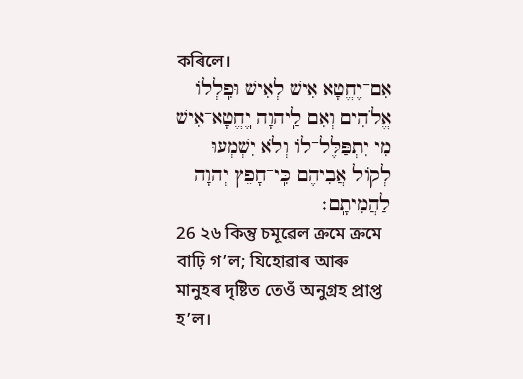কৰিলে।
אִם־יֶחֱטָא אִישׁ לְאִישׁ וּפִֽלְלוֹ אֱלֹהִים וְאִם לַֽיהוָה יֽ͏ֶחֱטָא־אִישׁ מִי יִתְפַּלֶּל־לוֹ וְלֹא יִשְׁמְעוּ לְקוֹל אֲבִיהֶם כִּֽי־חָפֵץ יְהוָה לַהֲמִיתָֽם׃
26 ২৬ কিন্তু চমূৱেল ক্ৰমে ক্ৰমে বাঢ়ি গ’ল; যিহোৱাৰ আৰু মানুহৰ দৃষ্টিত তেওঁ অনুগ্ৰহ প্ৰাপ্ত হ’ল।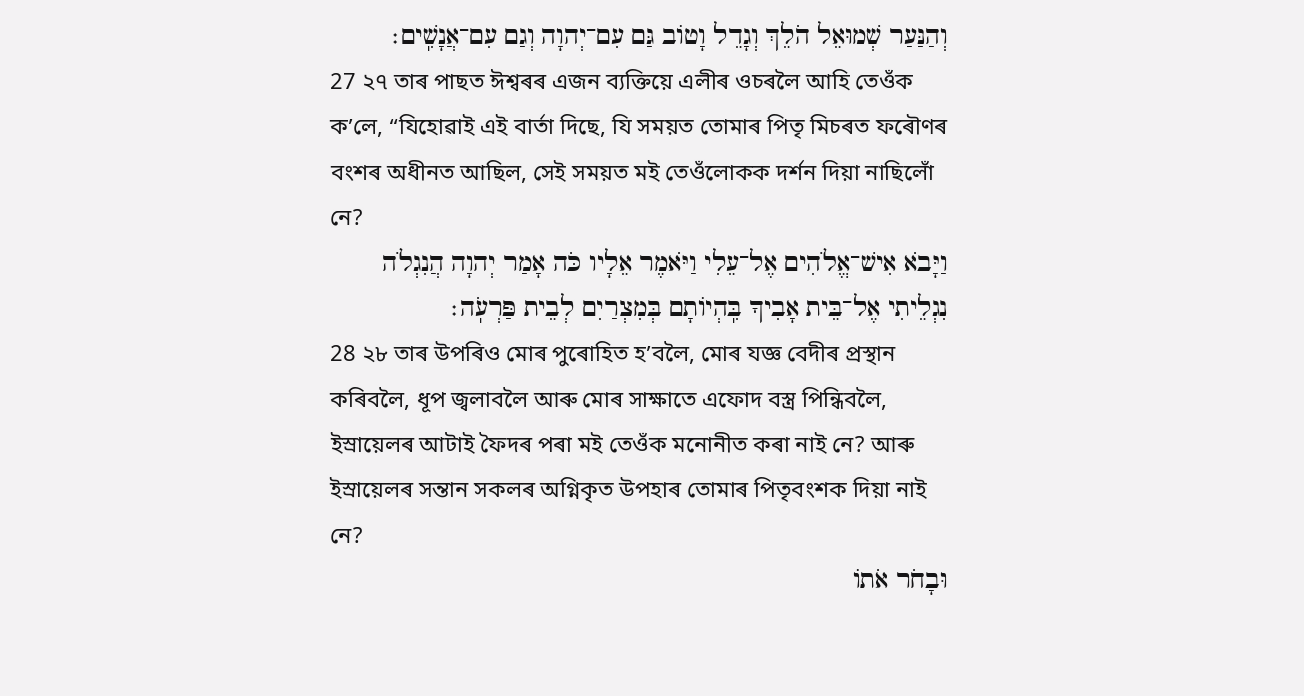וְהַנַּעַר שְׁמוּאֵל הֹלֵךְ וְגָדֵל וָטוֹב גַּם עִם־יְהוָה וְגַם עִם־אֲנָשִֽׁים׃
27 ২৭ তাৰ পাছত ঈশ্বৰৰ এজন ব্যক্তিয়ে এলীৰ ওচৰলৈ আহি তেওঁক ক’লে, “যিহোৱাই এই বাৰ্তা দিছে, যি সময়ত তোমাৰ পিতৃ মিচৰত ফৰৌণৰ বংশৰ অধীনত আছিল, সেই সময়ত মই তেওঁলোকক দৰ্শন দিয়া নাছিলোঁ নে?
וַיָּבֹא אִישׁ־אֱלֹהִים אֶל־עֵלִי וַיֹּאמֶר אֵלָיו כֹּה אָמַר יְהוָה הֲנִגְלֹה נִגְלֵיתִי אֶל־בֵּית אָבִיךָ בִּֽהְיוֹתָם בְּמִצְרַיִם לְבֵית פַּרְעֹֽה׃
28 ২৮ তাৰ উপৰিও মোৰ পুৰোহিত হ’বলৈ, মোৰ যজ্ঞ বেদীৰ প্ৰস্থান কৰিবলৈ, ধূপ জ্বলাবলৈ আৰু মোৰ সাক্ষাতে এফোদ বস্ত্ৰ পিন্ধিবলৈ, ইস্ৰায়েলৰ আটাই ফৈদৰ পৰা মই তেওঁক মনোনীত কৰা নাই নে? আৰু ইস্ৰায়েলৰ সন্তান সকলৰ অগ্নিকৃত উপহাৰ তোমাৰ পিতৃবংশক দিয়া নাই নে?
וּבָחֹר אֹתוֹ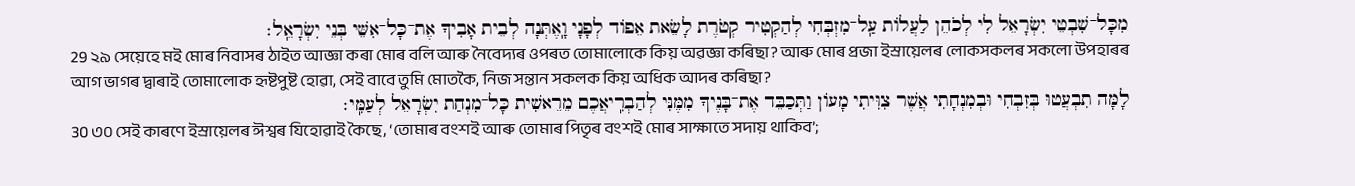מִכָּל־שִׁבְטֵי יִשְׂרָאֵל לִי לְכֹהֵן לַעֲלוֹת עַֽל־מִזְבְּחִי לְהַקְטִיר קְטֹרֶת לָשֵׂאת אֵפוֹד לְפָנָי וָֽאֶתְּנָה לְבֵית אָבִיךָ אֶת־כָּל־אִשֵּׁי בְּנֵי יִשְׂרָאֵֽל׃
29 ২৯ সেয়েহে মই মোৰ নিবাসৰ ঠাইত আজ্ঞা কৰা মোৰ বলি আৰু নৈবেদ্যৰ ওপৰত তোমালোকে কিয় অৱজ্ঞা কৰিছা? আৰু মোৰ প্ৰজা ইস্ৰায়েলৰ লোকসকলৰ সকলো উপহাৰৰ আগ ভাগৰ দ্বাৰাই তোমালোক হৃষ্টপুষ্ট হোৱা, সেই বাবে তুমি মোতকৈ, নিজ সন্তান সকলক কিয় অধিক আদৰ কৰিছা?
לָמָּה תִבְעֲטוּ בְּזִבְחִי וּבְמִנְחָתִי אֲשֶׁר צִוִּיתִי מָעוֹן וַתְּכַבֵּד אֶת־בָּנֶיךָ מִמֶּנִּי לְהַבְרִֽיאֲכֶם מֵרֵאשִׁית כָּל־מִנְחַת יִשְׂרָאֵל לְעַמִּֽי׃
30 ৩০ সেই কাৰণে ইস্ৰায়েলৰ ঈশ্বৰ যিহোৱাই কৈছে, ‘তোমাৰ বংশই আৰু তোমাৰ পিতৃৰ বংশই মোৰ সাক্ষাতে সদায় থাকিব’;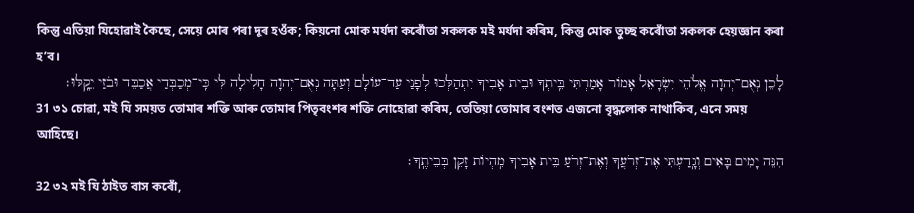কিন্তু এতিয়া যিহোৱাই কৈছে, সেয়ে মোৰ পৰা দূৰ হওঁক; কিয়নো মোক মৰ্যদা কৰোঁতা সকলক মই মৰ্যদা কৰিম, কিন্তু মোক তুচ্ছ কৰোঁতা সকলক হেয়জ্ঞান কৰা হ’ব।
לָכֵן נְאֻם־יְהוָה אֱלֹהֵי יִשְׂרָאֵל אָמוֹר אָמַרְתִּי בֵּֽיתְךָ וּבֵית אָבִיךָ יִתְהַלְּכוּ לְפָנַי עַד־עוֹלָם וְעַתָּה נְאֻם־יְהוָה חָלִילָה לִּי כִּֽי־מְכַבְּדַי אֲכַבֵּד וּבֹזַי יֵקָֽלּוּ׃
31 ৩১ চোৱা, মই যি সময়ত তোমাৰ শক্তি আৰু তোমাৰ পিতৃবংশৰ শক্তি নোহোৱা কৰিম, তেতিয়া তোমাৰ বংশত এজনো বৃদ্ধলোক নাথাকিব, এনে সময় আহিছে।
הִנֵּה יָמִים בָּאִים וְגָֽדַעְתִּי אֶת־זְרֹעֲךָ וְאֶת־זְרֹעַ בֵּית אָבִיךָ מִֽהְיוֹת זָקֵן בְּבֵיתֶֽךָ׃
32 ৩২ মই যি ঠাইত বাস কৰোঁ,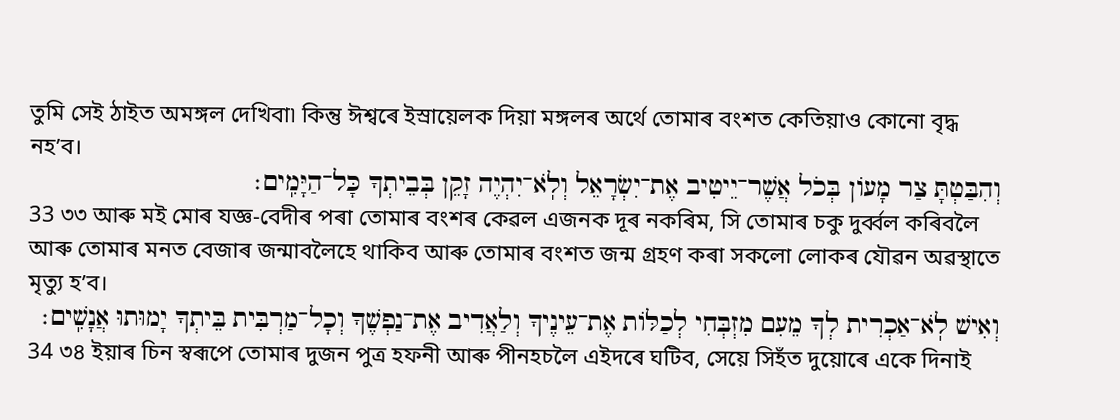তুমি সেই ঠাইত অমঙ্গল দেখিবা৷ কিন্তু ঈশ্বৰে ইস্ৰায়েলক দিয়া মঙ্গলৰ অৰ্থে তোমাৰ বংশত কেতিয়াও কোনো বৃদ্ধ নহ’ব।
וְהִבַּטְתָּ צַר מָעוֹן בְּכֹל אֲשֶׁר־יֵיטִיב אֶת־יִשְׂרָאֵל וְלֹֽא־יִהְיֶה זָקֵן בְּבֵיתְךָ כָּל־הַיָּמִֽים׃
33 ৩৩ আৰু মই মোৰ যজ্ঞ-বেদীৰ পৰা তোমাৰ বংশৰ কেৱল এজনক দূৰ নকৰিম, সি তোমাৰ চকু দুৰ্ব্বল কৰিবলৈ আৰু তোমাৰ মনত বেজাৰ জন্মাবলৈহে থাকিব আৰু তোমাৰ বংশত জন্ম গ্ৰহণ কৰা সকলো লোকৰ যৌৱন অৱস্থাতে মৃত্যু হ’ব।
וְאִישׁ לֹֽא־אַכְרִית לְךָ מֵעִם מִזְבְּחִי לְכַלּוֹת אֶת־עֵינֶיךָ וְלַאֲדִיב אֶת־נַפְשֶׁךָ וְכָל־מַרְבִּית בֵּיתְךָ יָמוּתוּ אֲנָשִֽׁים׃
34 ৩৪ ইয়াৰ চিন স্বৰূপে তোমাৰ দুজন পুত্ৰ হফনী আৰু পীনহচলৈ এইদৰে ঘটিব, সেয়ে সিহঁত দুয়োৰে একে দিনাই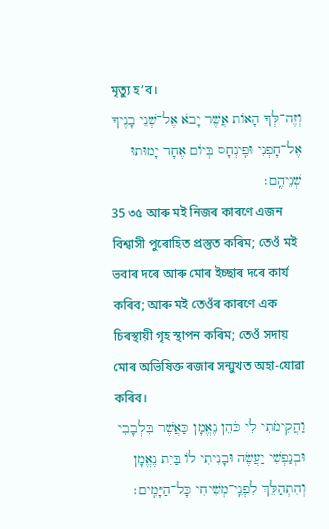মৃত্যু হ’ব।
וְזֶה־לְּךָ הָאוֹת אֲשֶׁר יָבֹא אֶל־שְׁנֵי בָנֶיךָ אֶל־חָפְנִי וּפִֽינְחָס בְּיוֹם אֶחָד יָמוּתוּ שְׁנֵיהֶֽם׃
35 ৩৫ আৰু মই নিজৰ কাৰণে এজন বিশ্বাসী পুৰোহিত প্ৰস্তুত কৰিম; তেওঁ মই ভবাৰ দৰে আৰু মোৰ ইচ্ছাৰ দৰে কাৰ্য কৰিব; আৰু মই তেওঁৰ কাৰণে এক চিৰস্থায়ী গৃহ স্থাপন কৰিম; তেওঁ সদায় মোৰ অভিষিক্ত ৰজাৰ সন্মুখত অহা-যোৱা কৰিব।
וַהֲקִימֹתִי לִי כֹּהֵן נֶאֱמָן כַּאֲשֶׁר בִּלְבָבִי וּבְנַפְשִׁי יַעֲשֶׂה וּבָנִיתִי לוֹ בַּיִת נֶאֱמָן וְהִתְהַלֵּךְ לִפְנֵֽי־מְשִׁיחִי כָּל־הַיָּמִֽים׃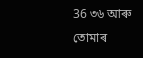36 ৩৬ আৰু তোমাৰ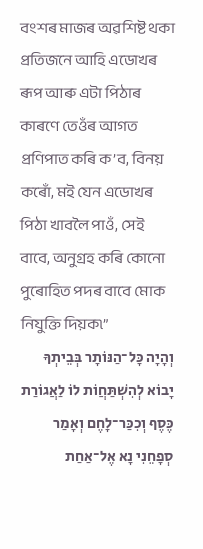বংশৰ মাজৰ অৱশিষ্ট থকা প্ৰতিজনে আহি এডোখৰ ৰূপ আৰু এটা পিঠাৰ কাৰণে তেওঁৰ আগত প্ৰণিপাত কৰি ক’ব, বিনয় কৰোঁ, মই যেন এডোখৰ পিঠা খাবলৈ পাওঁ, সেই বাবে, অনুগ্ৰহ কৰি কোনো পুৰোহিত পদৰ বাবে মোক নিযুক্তি দিয়ক৷”
וְהָיָה כָּל־הַנּוֹתָר בְּבֵיתְךָ יָבוֹא לְהִשְׁתַּחֲוֺת לוֹ לַאֲגוֹרַת כֶּסֶף וְכִכַּר־לָחֶם וְאָמַר סְפָחֵנִי נָא אֶל־אַחַת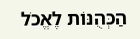הַכְּהֻנּוֹת לֶאֱכֹל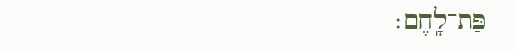פַּת־לָֽחֶם׃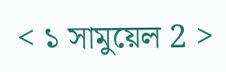< ১ সামুয়েল 2 >